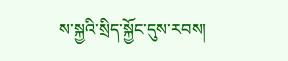ས་སྐྱའི་སྲིད་སྐྱོང་དུས་རབས།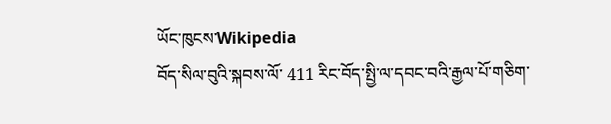ཡོང་ཁུངས་Wikipedia
བོད་སིལ་བུའི་སྐབས་ལོ་ 411 རིང་བོད་སྤྱི་ལ་དབང་བའི་རྒྱལ་པོ་གཅིག་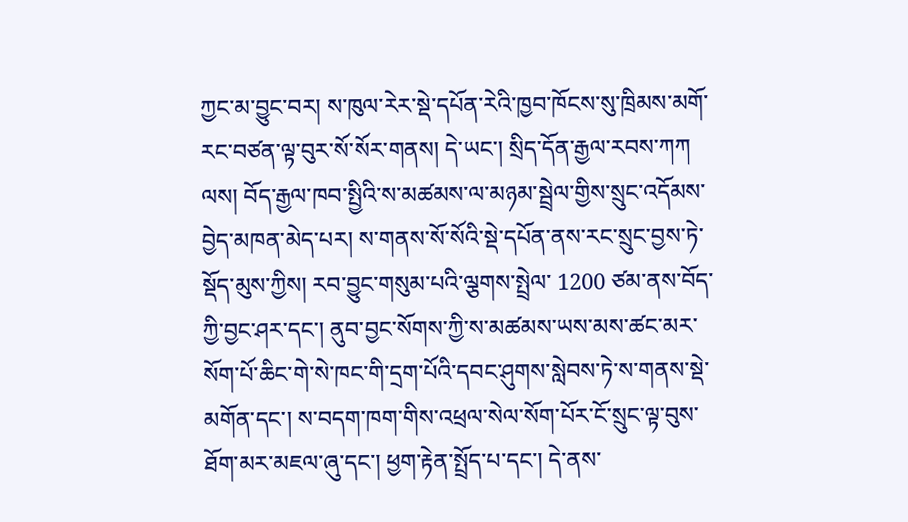ཀྱང་མ་བྱུང་བར། ས་ཁུལ་རེར་སྡེ་དཔོན་རེའི་ཁྱབ་ཁོངས་སུ་ཁྲིམས་མགོ་རང་བཙན་ལྟ་བུར་སོ་སོར་གནས། དེ་ཡང་། སྲིད་དོན་རྒྱལ་རབས་ཀཀ ལས། བོད་རྒྱལ་ཁབ་སྤྱིའི་ས་མཚམས་ལ་མཉམ་སྦྲེལ་གྱིས་སྲུང་འདོམས་བྱེད་མཁན་མེད་པར། ས་གནས་སོ་སོའི་སྡེ་དཔོན་ནས་རང་སྲུང་བྱས་ཏེ་སྡོད་མུས་ཀྱིས། རབ་བྱུང་གསུམ་པའི་ལྕགས་སྤྲེལ་ 1200 ཙམ་ནས་བོད་ཀྱི་བྱང་ཤར་དང་། ནུབ་བྱང་སོགས་ཀྱི་ས་མཚམས་ཡས་མས་ཚང་མར་སོག་པོ་ཆིང་གེ་སེ་ཁང་གི་དྲག་པོའི་དབང་ཤུགས་སླེབས་ཏེ་ས་གནས་སྡེ་མགོན་དང་། ས་བདག་ཁག་གིས་འཕྲལ་སེལ་སོག་པོར་ངོ་སྲུང་ལྟ་བུས་ཐོག་མར་མཇལ་ཞུ་དང་། ཕྱག་རྟེན་སྤྲོད་པ་དང་། དེ་ནས་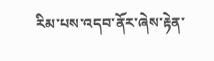རིམ་པས་འདབ་ནོར་ཞེས་རྟེན་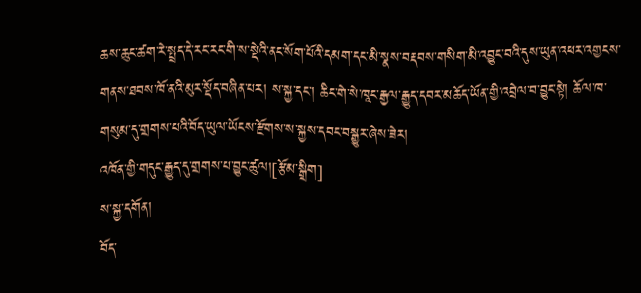ཆས་ཆུང་ཚག་རེ་སྤྲད་དེ་རང་རང་གི་ས་སྡེའི་ནང་སོག་པོའི་དམག་དང་མི་སྣས་བརྡབས་གསིག་མི་འབྱུང་བའི་དུས་ཡུན་འཕར་འགྱངས་གནས་ཐབས་ཁོ་ནའི་མུར་སྡོད་བཞིན་པར། ས་སྐྱ་དང་། ཆིང་གེ་སེ་ཁཱང་རྒྱལ་རྒྱུད་དབར་མཆོད་ཡོན་གྱི་འབྲེལ་བ་བྱུང་སྟེ། ཆོལ་ཁ་གསུམ་དུ་གྲགས་པའི་བོད་ཡུལ་ཡོངས་རྫོགས་ས་སྐྱས་དབང་བསྒྱུར་ཞེས་ཟེར།
འཁོན་གྱི་གདུང་རྒྱུད་དུ་གྲགས་པ་བྱུང་ཚུལ།[རྩོམ་སྒྲིག]
ས་སྐྱ་དགོན།
བོད་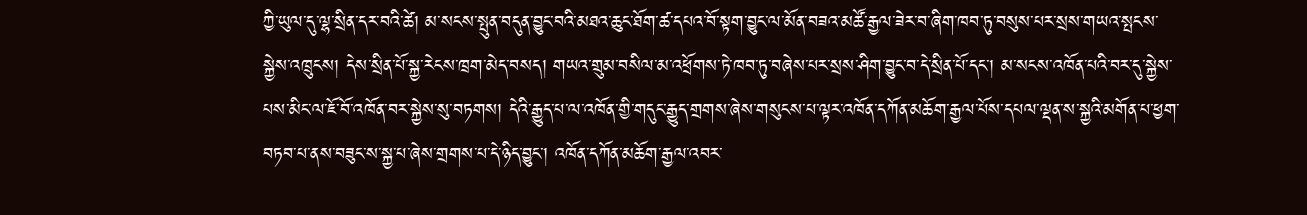ཀྱི་ཡུལ་དུ་ལྷ་སྲིན་དར་བའི་ཚེ། མ་སངས་སྤུན་བདུན་བྱུང་བའི་མཐའ་ཆུང་ཐོག་ཚ་དཔའ་བོ་སྟག་བྱུང་ལ་མོན་བཟའ་མཚོ་རྒྱལ་ཟེར་བ་ཞིག་ཁབ་ཏུ་བསུས་པར་སྲས་གཡའ་སྤངས་སྐྱེས་འཁྲུངས། དེས་སྲིན་པོ་སྐྱ་རེངས་ཁྲག་མེད་བསད། གཡའ་གྲུམ་བསིལ་མ་འཕྲོགས་ཏེ་ཁབ་ཏུ་བཞེས་པར་སྲས་ཤིག་བྱུང་བ་དེ་སྲིན་པོ་དང་། མ་སངས་འཁོན་པའི་བར་དུ་སྐྱེས་པས་མིང་ལ་ཇོ་བོ་འཁོན་བར་སྐྱེས་སུ་བཏགས། དེའི་རྒྱུད་པ་ལ་འཁོན་གྱི་གདུང་རྒྱུད་གྲགས་ཞེས་གསུངས་པ་ལྟར་འཁོན་དཀོན་མཆོག་རྒྱལ་པོས་དཔལ་ལྡན་ས་སྐྱའི་མགོན་པ་ཕྱག་བཏབ་པ་ནས་བཟུང་ས་སྐྱ་པ་ཞེས་གྲགས་པ་དེ་ཉིད་བྱུང་། འཁོན་དཀོན་མཆོག་རྒྱལ་འབར་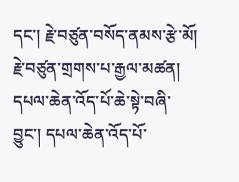དང་། རྗེ་བཙུན་བསོད་ནམས་རྩེ་མོ། རྗེ་བཙུན་གྲགས་པ་རྒྱལ་མཚན། དཔལ་ཆེན་འོད་པོ་ཆེ་སྟེ་བཞི་བྱུང་། དཔལ་ཆེན་འོད་པོ་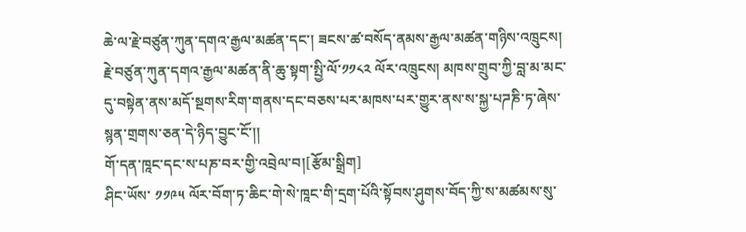ཆེ་ལ་རྗེ་བཙུན་ཀུན་དགའ་རྒྱལ་མཚན་དང་། ཟངས་ཚ་བསོད་ནམས་རྒྱལ་མཚན་གཉིས་འཁྲུངས། རྗེ་བཙུན་ཀུན་དགའ་རྒྱལ་མཚན་ནི་ཆུ་སྟག་སྤྱི་ལོ་༡༡༨༢ ལོར་འཁྲུངས། མཁས་གྲུབ་ཀྱི་བླ་མ་མང་དུ་བསྟེན་ནས་མདོ་སྔགས་རིག་གནས་དང་བཅས་པར་མཁས་པར་གྱུར་ནས་ས་སྐྱ་པཌཎི་ཏ་ཞེས་སྙན་གྲགས་ཅན་དེ་ཉིད་བྱུང་ངོ་།།
གོ་དན་ཁཱང་དང་ས་པཎ་བར་གྱི་འབྲེལ་བ།[རྩོམ་སྒྲིག]
ཤིང་ཡོས་ ༡༡༩༥ ལོར་བོག་ཏ་ཆིང་གེ་སེ་ཁཱང་གི་དྲག་པོའི་སྟོབས་ཤུགས་བོད་ཀྱི་ས་མཚམས་སུ་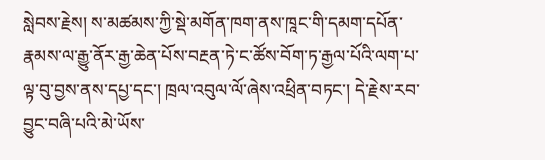སླེབས་རྗེས། ས་མཚམས་ཀྱི་སྡེ་མགོན་ཁག་ནས་ཁཱང་གི་དམག་དཔོན་རྣམས་ལ་རྒྱུ་ནོར་རྒྱ་ཆེན་པོས་བརྔན་ཏེ་ང་ཚོས་བོག་ཏ་རྒྱལ་པོའི་ལག་པ་ལྟ་བུ་བྱས་ནས་དཔྱ་དང་། ཁྲལ་འབུལ་ལོ་ཞེས་འཕྲིན་བཏང་། དེ་རྗེས་རབ་བྱུང་བཞི་པའི་མེ་ཡོས་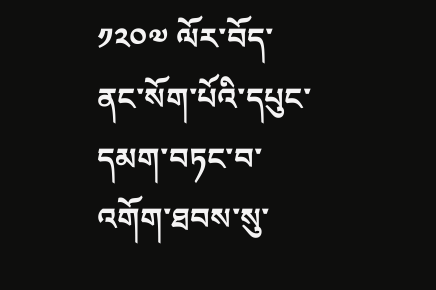༡༢༠༧ ལོར་བོད་ནང་སོག་པོའི་དཔུང་དམག་བཏང་བ་འགོག་ཐབས་སུ་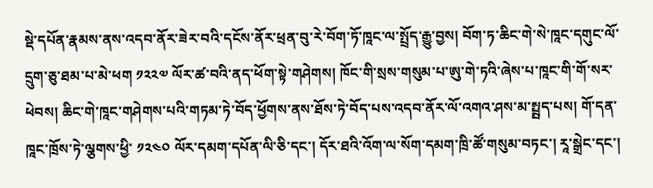སྡེ་དཔོན་རྣམས་ནས་འདབ་ནོར་ཟེར་བའི་དངོས་ནོར་ཕྲན་བུ་རེ་བོག་ཏོ་ཁཱང་ལ་སྤྲོད་རྒྱུ་བྱས། བོག་ཏ་ཆིང་གེ་སེ་ཁཱང་དགུང་ལོ་དྲུག་ཅུ་ཐམ་པ་མེ་ཕག ༡༢༢༧ ལོར་ཚ་བའི་ནད་ཕོག་སྟེ་གཤེགས། ཁོང་གི་སྲས་གསུམ་པ་ཨུ་གེ་ཏའི་ཞེས་པ་ཁཱང་གི་གོ་སར་ཕེབས། ཆིང་གེ་ཁཱང་གཤེགས་པའི་གཏམ་ཏེ་བོད་ཕྱོགས་ནས་ཐོས་ཏེ་བོད་པས་འདབ་ནོར་ལོ་འགའ་ཤས་མ་སྤྲྤད་པས། གོ་དན་ཁཱང་ཁྲོས་ཏེ་ལྕགས་ཕྱི་ ༡༢༤༠ ལོར་དམག་དཔོན་ལི་ཅི་དང་། དོར་ཐའི་འོག་ལ་སོག་དམག་ཁྲི་ཚོ་གསུམ་བཏང་། རཱ་སྒྲེང་དང་།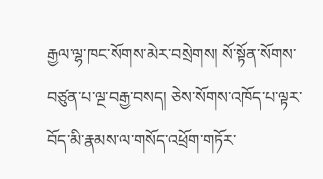རྒྱལ་ལྷ་ཁང་སོགས་མེར་བསྲེགས། སོ་སྟོན་སོགས་བཙུན་པ་ལྔ་བརྒྱ་བསད། ཅེས་སོགས་འཁོད་པ་ལྟར་བོད་མི་རྣམས་ལ་གསོད་འཕྲོག་གཏོར་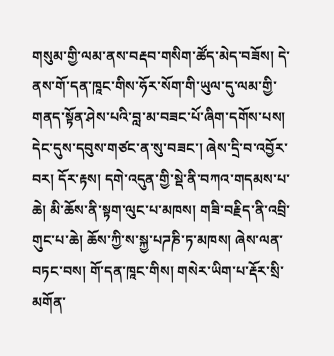གསུམ་གྱི་ལམ་ནས་བརྡབ་གསིག་ཚོད་མེད་བཟོས། དེ་ནས་གོ་དན་ཁཱང་གིས་ཧོར་སོག་གི་ཡུལ་དུ་ལམ་གྱི་གནད་སྟོན་ཤེས་པའི་བླ་མ་བཟང་པོ་ཞིག་དགོས་པས། དེང་དུས་དབུས་གཙང་ན་སུ་བཟང་། ཞེས་དྲི་བ་འབྱོར་བར། དོར་རྟས། དགེ་འདུན་གྱི་སྡེ་ནི་བཀའ་གདམས་པ་ཆེ། མི་ཆོས་ནི་སྟག་ལུང་པ་མཁས། གཟི་བརྗིད་ནི་འབྲི་གུང་པ་ཆེ། ཆོས་ཀྱི་ས་སྐྱ་པཌཎི་ཏ་མཁས། ཞེས་ལན་བཏང་བས། གོ་དན་ཁཱང་གིས། གསེར་ཡིག་པ་རྡོར་སྲི་མགོན་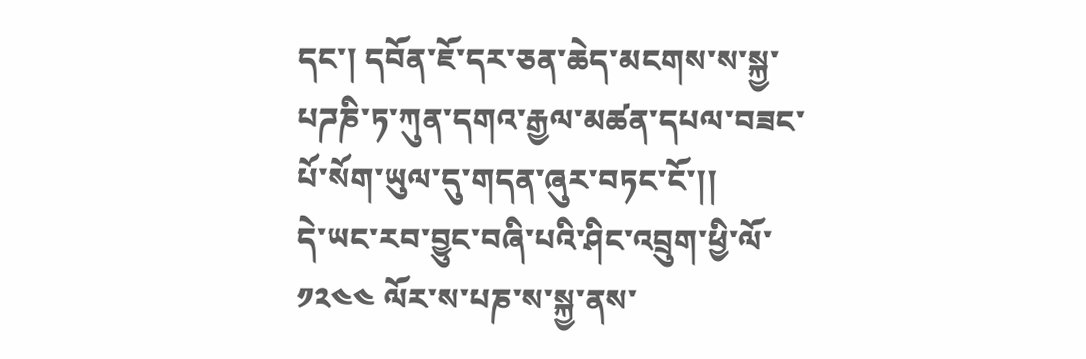དང་། དབོན་ཇོ་དར་ཅན་ཆེད་མངགས་ས་སྐྱ་པཌཎི་ཏ་ཀུན་དགའ་རྒྱལ་མཚན་དཔལ་བཟང་པོ་སོག་ཡུལ་དུ་གདན་ཞུར་བཏང་ངོ་།།
དེ་ཡང་རབ་བྱུང་བཞི་པའི་ཤིང་འབྲུག་ཕྱི་ལོ་ ༡༢༤༤ ལོར་ས་པཎ་ས་སྐྱ་ནས་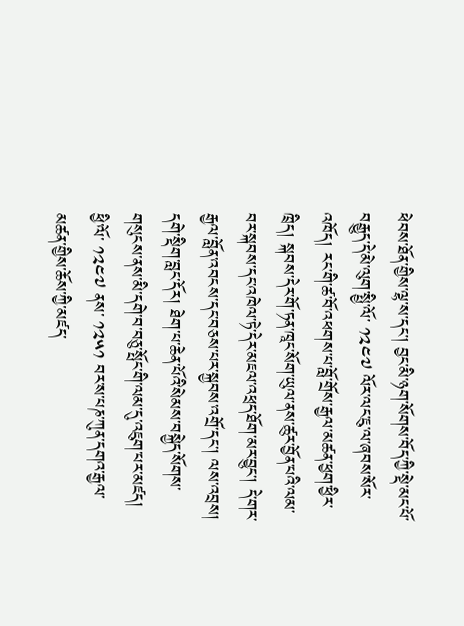ཕེབས་ཐོན་གྱིས་ལྷ་ས་དང་། བྱང་མི་ཉག་སོགས་བོད་ཀྱི་སྡེ་མང་པོ་བརྒྱུད་དེ་མེ་ལུག་སྤྱི་ལོ་ ༡༢༤༧ ལོར་ལང་ཇུ་ལ་ཞབས་སོར་འཁོད། རང་གི་ཚ་བོ་འཕགས་པ་བློ་གྲོས་རྒྱལ་མཚན་ཕྱག་ཕྱིར་ཁྲིད། སྐབས་དེར་གོ་ཏན་ཁཱང་སོག་ཡུལ་ནས་ཚུར་བྱོན་པའི་ལམ་བར་སྐབས་དང་འཁེལ་ཏེ་དེར་མཇལ་འཕྲད་ཐོག་མར་བྱུང་། དེ་གར་རྒྱལ་བློན་འབངས་དང་བཅས་པར་སྐྱབས་འགྲོ་དང་། ལས་འབྲས། དགེ་སྡིག་བླང་དོར། ཐེག་པ་ཆེན་པོའི་སེམས་བསྐྱེད་སོགས་གསུངས་ནས་མི་དགེ་བ་བཅུ་སྤོང་གི་ལམ་དུ་འཇུག་པར་མཛད། ཕྱི་ལོ་ ༡༢༤༧ ནས་ ༡༢༥༡ བར་ས་པཎ་ཀུན་དགའ་རྒྱལ་མཚན་གྱིས་ཆོས་ཀྱི་མཛད་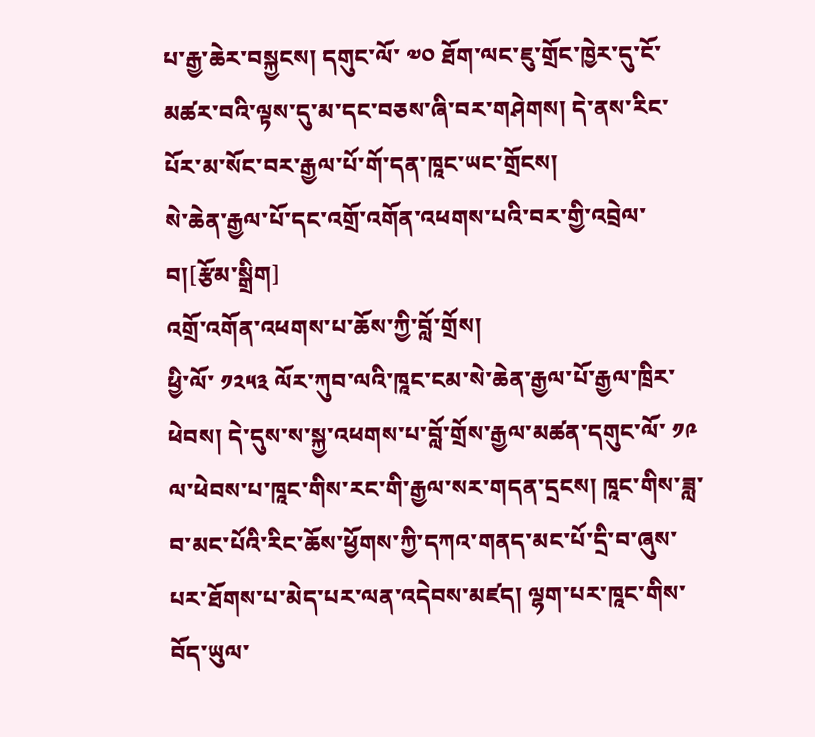པ་རྒྱ་ཆེར་བསྐྱངས། དགུང་ལོ་ ༧༠ ཐོག་ལང་ཇུ་གྲོང་ཁྱེར་དུ་ངོ་མཚར་བའི་ལྟས་དུ་མ་དང་བཅས་ཞི་བར་གཤེགས། དེ་ནས་རིང་པོར་མ་སོང་བར་རྒྱལ་པོ་གོ་དན་ཁཱང་ཡང་གྲོངས།
སེ་ཆེན་རྒྱལ་པོ་དང་འགྲོ་འགོན་འཕགས་པའི་བར་གྱི་འབྲེལ་བ།[རྩོམ་སྒྲིག]
འགྲོ་འགོན་འཕགས་པ་ཆོས་ཀྱི་བློ་གྲོས།
ཕྱི་ལོ་ ༡༢༥༣ ལོར་ཀུབ་ལའི་ཁཱང་ངམ་སེ་ཆེན་རྒྱལ་པོ་རྒྱལ་ཁྲིར་ཕེབས། དེ་དུས་ས་སྐྱ་འཕགས་པ་བློ་གྲོས་རྒྱལ་མཚན་དགུང་ལོ་ ༡༩ ལ་ཕེབས་པ་ཁཱང་གིས་རང་གི་རྒྱལ་སར་གདན་དྲངས། ཁཱང་གིས་ཟླ་བ་མང་པོའི་རིང་ཆོས་ཕྱོགས་ཀྱི་དཀའ་གནད་མང་པོ་དྲི་བ་ཞུས་པར་ཐོགས་པ་མེད་པར་ལན་འདེབས་མཛད། ལྷག་པར་ཁཱང་གིས་བོད་ཡུལ་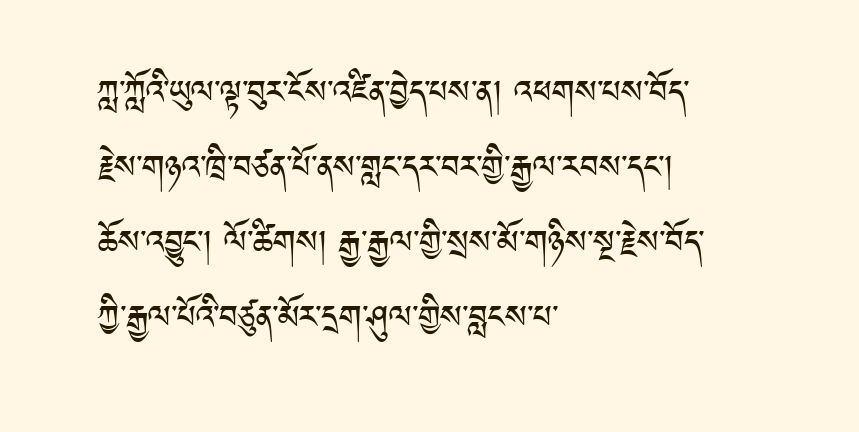ཀླ་ཀློའི་ཡུལ་ལྟ་བུར་ངོས་འཛིན་བྱེད་པས་ན། འཕགས་པས་བོད་རྗེས་གཉའ་ཁྲི་བཙན་པོ་ནས་གླང་དར་བར་གྱི་རྒྱལ་རབས་དང་། ཆོས་འབྱུང་། ལོ་ཚིགས། རྒྱ་རྒྱལ་གྱི་སྲས་མོ་གཉིས་སྔ་རྗེས་བོད་ཀྱི་རྒྱལ་པོའི་བཙུན་མོར་དྲག་ཤུལ་གྱིས་བླངས་པ་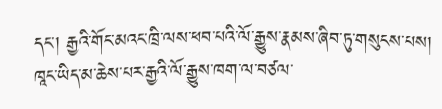དང་། རྒྱའི་གོང་མའང་ཁྲི་ལས་ཕབ་པའི་ལོ་རྒྱུས་རྣམས་ཞིབ་ཏུ་གསུངས་པས། ཁཱང་ཡིད་མ་ཆེས་པར་རྒྱའི་ལོ་རྒྱུས་ཁག་ལ་བཙལ་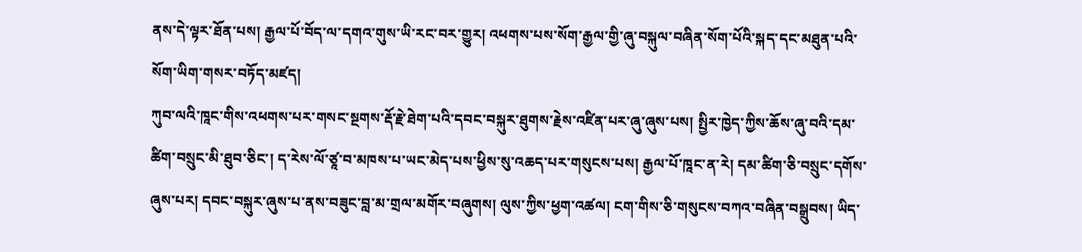ནས་དེ་ལྟར་ཐོན་པས། རྒྱལ་པོ་བོད་ལ་དགའ་གུས་ཡི་རང་བར་གྱུར། འཕགས་པས་སོག་རྒྱལ་གྱི་ཞུ་བསྐུལ་བཞིན་སོག་པོའི་སྐད་དང་མཐུན་པའི་སོག་ཡིག་གསར་བཏོད་མཛད།
ཀུབ་ལའི་ཁཱང་གིས་འཕགས་པར་གསང་སྔགས་རྡོ་རྗེ་ཐེག་པའི་དབང་བསྐུར་ཐུགས་རྗེས་འཛིན་པར་ཞུ་ཞུས་པས། སྤྱིར་ཁྱེད་ཀྱིས་ཆོས་ཞུ་བའི་དམ་ཚིག་བསྲུང་མི་ཐུབ་ཅིང་། ད་རེས་ལོ་ཙཱ་བ་མཁས་པ་ཡང་མེད་པས་ཕྱིས་སུ་འཆད་པར་གསུངས་པས། རྒྱལ་པོ་ཁཱང་ན་རེ། དམ་ཚིག་ཅི་བསྲུང་དགོས་ཞུས་པར། དབང་བསྐུར་ཞུས་པ་ནས་བཟུང་བླ་མ་གྲལ་མགོར་བཞུགས། ལུས་ཀྱིས་ཕྱག་འཚལ། ངག་གིས་ཅི་གསུངས་བཀའ་བཞིན་བསྒྲུབས། ཡིད་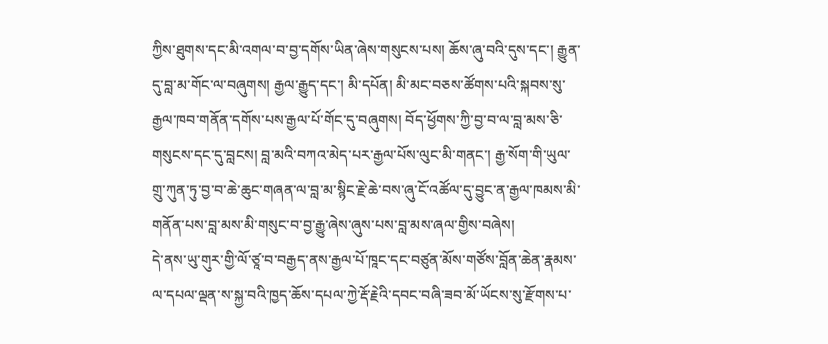ཀྱིས་ཐུགས་དང་མི་འགལ་བ་བྱ་དགོས་ཡིན་ཞེས་གསུངས་པས། ཆོས་ཞུ་བའི་དུས་དང་། རྒྱུན་དུ་བླ་མ་གོང་ལ་བཞུགས། རྒྱལ་རྒྱུད་དང་། མི་དཔོན། མི་མང་བཅས་ཚོགས་པའི་སྐབས་སུ་རྒྱལ་ཁབ་གནོན་དགོས་པས་རྒྱལ་པོ་གོང་དུ་བཞུགས། བོད་ཕྱོགས་ཀྱི་བྱ་བ་ལ་བླ་མས་ཅི་གསུངས་དང་དུ་བླངས། བླ་མའི་བཀའ་མེད་པར་རྒྱལ་པོས་ལུང་མི་གནང་། རྒྱ་སོག་གི་ཡུལ་གྲུ་ཀུན་ཏུ་བྱ་བ་ཆེ་ཆུང་གཞན་ལ་བླ་མ་སྙིང་རྗེ་ཆེ་བས་ཞུ་ངོ་འཚོལ་དུ་བྱུང་ན་རྒྱལ་ཁམས་མི་གནོན་པས་བླ་མས་མི་གསུང་བ་བྱ་རྒྱུ་ཞེས་ཞུས་པས་བླ་མས་ཞལ་གྱིས་བཞེས།
དེ་ནས་ཡུ་གུར་གྱི་ལོ་ཙཱ་བ་བརྒྱད་ནས་རྒྱལ་པོ་ཁཱང་དང་བཙུན་མོས་གཙོས་བློན་ཆེན་རྣམས་ལ་དཔལ་ལྡན་ས་སྐྱ་བའི་ཁྱད་ཆོས་དཔལ་ཀྱེ་རྡོ་རྗེའི་དབང་བཞི་ཟབ་མོ་ཡོངས་སུ་རྫོགས་པ་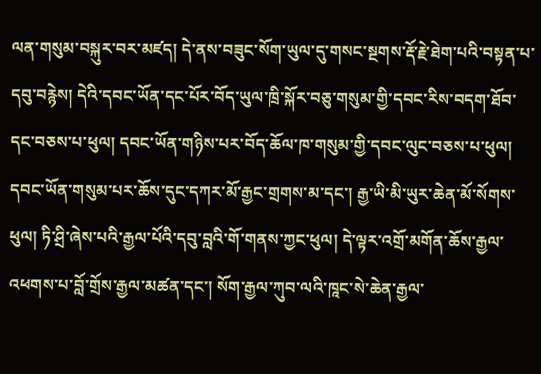ལན་གསུམ་བསྐུར་བར་མཛད། དེ་ནས་བཟུང་སོག་ཡུལ་དུ་གསང་སྔགས་རྡོ་རྗེ་ཐེག་པའི་བསྟན་པ་དབུ་བརྙེས། དེའི་དབང་ཡོན་དང་པོར་བོད་ཡུལ་ཁྲི་སྐོར་བཅུ་གསུམ་གྱི་དབང་རིས་བདག་ཐོབ་དང་བཅས་པ་ཕུལ། དབང་ཡོན་གཉིས་པར་བོད་ཆོལ་ཁ་གསུམ་གྱི་དབང་ལུང་བཅས་པ་ཕུལ། དབང་ཡོན་གསུམ་པར་ཆོས་དུང་དཀར་མོ་རྒྱང་གྲགས་མ་དང་། རྒྱ་ཡི་མི་ཡུར་ཆེན་མོ་སོགས་ཕུལ། ཏི་ཤྲི་ཞེས་པའི་རྒྱལ་པོའི་དབུ་བླའི་གོ་གནས་ཀྱང་ཕུལ། དེ་ལྟར་འགྲོ་མགོན་ཆོས་རྒྱལ་འཕགས་པ་བློ་གྲོས་རྒྱལ་མཚན་དང་། སོག་རྒྱལ་ཀུབ་ལའི་ཁཱང་སེ་ཆེན་རྒྱལ་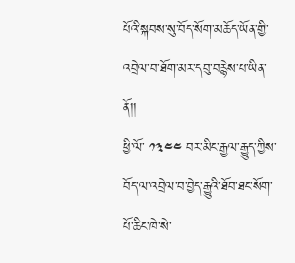པོའི་སྐབས་སུ་བོད་སོག་མཆོད་ཡོན་གྱི་འབྲེལ་བ་ཐོག་མར་དབུ་བརྙེས་པ་ཡིན་ནོ།།
ཕྱི་ལོ་ ༡༣༤༤ བར་མིང་རྒྱལ་རྒྱུད་ཀྱིས་བོད་ལ་འབྲེལ་བ་བྱེད་རྒྱུའི་ཐོབ་ཐང་སོག་པོ་ཆིང་ཁེ་སེ་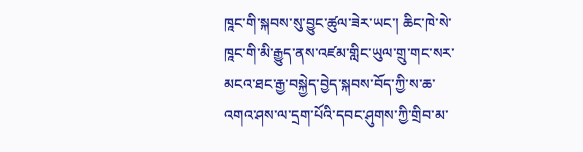ཁཱང་གི་སྐབས་སུ་བྱུང་ཚུལ་ཟེར་ཡང་། ཆིང་ཁེ་སེ་ཁཱང་གི་མི་རྒྱུད་ནས་འཛམ་གླིང་ཡུལ་གྲུ་གང་སར་མངའ་ཐང་རྒྱ་བསྐྱེད་བྱེད་སྐབས་བོད་ཀྱི་ས་ཆ་འགའ་ཤས་ལ་དྲག་པོའི་དབང་ཤུགས་ཀྱི་གྲིབ་མ་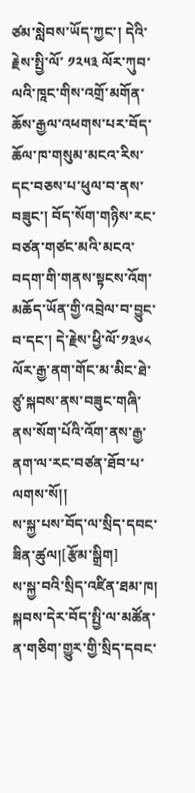ཙམ་སླེབས་ཡོད་ཀྱང་། དེའི་རྗེས་སྤྱི་ལོ་ ༡༢༥༣ ལོར་ཀུབ་ལའི་ཁཱང་གིས་འགྲོ་མགོན་ཆོས་རྒྱལ་འཕགས་པར་བོད་ཆོལ་ཁ་གསུམ་མངའ་རིས་དང་བཅས་པ་ཕུལ་བ་ནས་བཟུང་། བོད་སོག་གཉིས་རང་བཙན་གཙང་མའི་མངའ་བདག་གི་གནས་སྟངས་འོག་མཆོད་ཡོན་གྱི་འབྲེལ་བ་བྱུང་བ་དང་། དེ་རྗེས་ཕྱི་ལོ་༡༣༦༨ ལོར་རྒྱ་ནག་གོང་མ་མིང་ཐེ་ཙུ་སྐབས་ནས་བཟུང་གཞི་ནས་སོག་པོའི་འོག་ནས་རྒྱ་ནག་ལ་རང་བཙན་ཐོབ་པ་ལགས་སོ།།
ས་སྐྱ་པས་བོད་ལ་སྲིད་དབང་ཟིན་ཚུལ།[རྩོམ་སྒྲིག]
ས་སྐྱ་བའི་སྲིད་འཛིན་ཐམ་ཁ།
སྐབས་དེར་བོད་སྤྱི་ལ་མཚོན་ན་གཅིག་གྱུར་གྱི་སྲིད་དབང་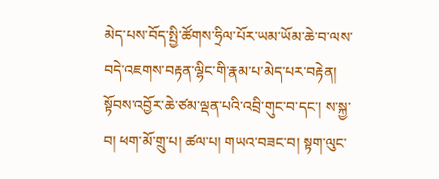མེད་པས་བོད་སྤྱི་ཚོགས་ཧྲིལ་པོར་ཡམ་ཡོམ་ཆེ་བ་ལས་བདེ་འཇགས་བརྟན་ལྷིང་གི་རྣམ་པ་མེད་པར་བརྟེན། སྟོབས་འབྱོར་ཆེ་ཙམ་ལྡན་པའི་འབྲི་གུང་བ་དང་། ས་སྐྱ་བ། ཕག་མོ་གྲུ་པ། ཚལ་པ། གཡའ་བཟང་བ། སྟག་ལུང་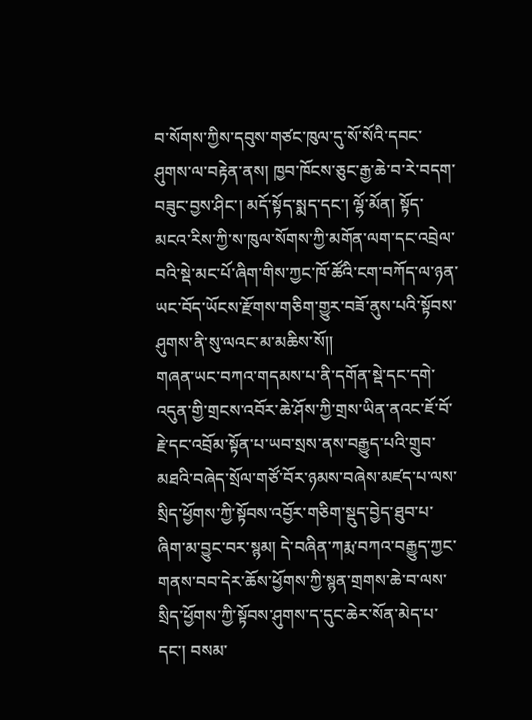བ་སོགས་ཀྱིས་དབུས་གཙང་ཁུལ་དུ་སོ་སོའི་དབང་ཤུགས་ལ་བརྟེན་ནས། ཁྱབ་ཁོངས་ཅུང་རྒྱ་ཆེ་བ་རེ་བདག་བཟུང་བྱས་ཤིང་། མདོ་སྟོད་སྨད་དང་། ལྷོ་མོན། སྟོད་མངའ་རིས་ཀྱི་ས་ཁུལ་སོགས་ཀྱི་མགོན་ལག་དང་འབྲེལ་བའི་སྡེ་མང་པོ་ཞིག་གིས་ཀྱང་ཁོ་ཚོའི་ངག་བཀོད་ལ་ཉན་ཡང་བོད་ཡོངས་རྫོགས་གཅིག་གྱུར་བཟོ་ནུས་པའི་སྟོབས་ཤུགས་ནི་སུ་ལའང་མ་མཆིས་སོ།།
གཞན་ཡང་བཀའ་གདམས་པ་ནི་དགོན་སྡེ་དང་དགེ་འདུན་གྱི་གྲངས་འབོར་ཆེ་ཤོས་ཀྱི་གྲས་ཡིན་ནའང་ཇོ་བོ་རྗེ་དང་འབྲོམ་སྟོན་པ་ཡབ་སྲས་ནས་བརྒྱུད་པའི་གྲུབ་མཐའི་བཞེད་སྲོལ་གཙོ་བོར་ཉམས་བཞེས་མཛད་པ་ལས་སྲིད་ཕྱོགས་ཀྱི་སྟོབས་འབྱོར་གཅིག་སྡུད་བྱེད་ཐུབ་པ་ཞིག་མ་བྱུང་བར་སྙམ། དེ་བཞིན་ཀརྨ་བཀའ་བརྒྱུད་ཀྱང་གནས་བབ་དེར་ཆོས་ཕྱོགས་ཀྱི་སྙན་གྲགས་ཆེ་བ་ལས་སྲིད་ཕྱོགས་ཀྱི་སྟོབས་ཤུགས་ད་དུང་ཆེར་སོན་མེད་པ་དང་། བསམ་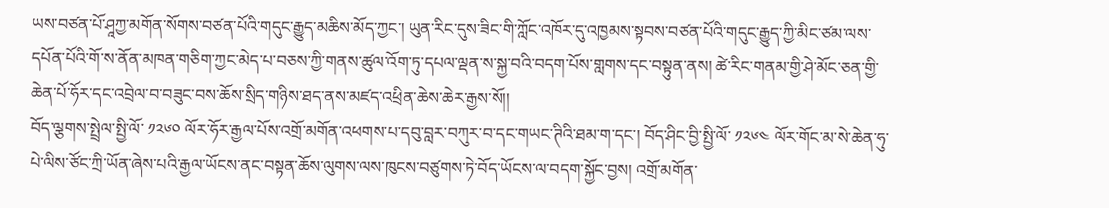ཡས་བཙན་པོ་ཤཱཀྱ་མགོན་སོགས་བཙན་པོའི་གདུང་རྒྱུད་མཆིས་མོད་ཀྱང་། ཡུན་རིང་དུས་ཟིང་གི་ཀློང་འཁོར་དུ་འཁྱམས་སྟབས་བཙན་པོའི་གདུང་རྒྱུད་ཀྱི་མིང་ཙམ་ལས་དཔོན་པོའི་གོ་ས་ནོན་མཁན་གཅིག་ཀྱང་མེད་པ་བཅས་ཀྱི་གནས་ཚུལ་འོག་ཏུ་དཔལ་ལྡན་ས་སྐྱ་བའི་བདག་པོས་གླགས་དང་བསྟུན་ནས། ཚེ་རིང་གནམ་གྱི་ཤེ་མོང་ཅན་གྱི་ཆེན་པོ་ཧོར་དང་འབྲེལ་བ་བཟུང་བས་ཆོས་སྲིད་གཉིས་ཐད་ནས་མཛད་འཕྲིན་ཆེས་ཆེར་རྒྱས་སོ།།
བོད་ལྕགས་སྤྲེལ་སྤྱི་ལོ་ ༡༢༦༠ ལོར་ཧོར་རྒྱལ་པོས་འགྲོ་མགོན་འཕགས་པ་དབུ་བླར་བཀུར་བ་དང་གཡང་ཊིའི་ཐམ་ག་དང་། བོད་ཤིང་བྱི་སྤྱི་ལོ་ ༡༢༦༤ ལོར་གོང་མ་སེ་ཆེན་ཧུ་པེ་ལིས་ཙོང་ཀྲི་ཡོན་ཞེས་པའི་རྒྱལ་ཡོངས་ནང་བསྟན་ཆོས་ལུགས་ལས་ཁུངས་བཙུགས་ཏེ་བོད་ཡོངས་ལ་བདག་སྐྱོང་བྱས། འགྲོ་མགོན་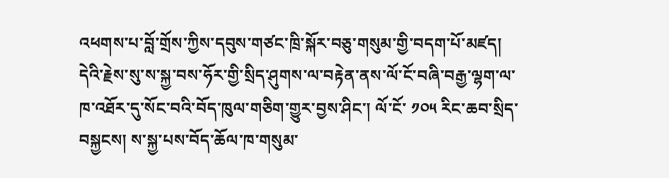འཕགས་པ་བློ་གྲོས་ཀྱིས་དབུས་གཙང་ཁྲི་སྐོར་བཅུ་གསུམ་གྱི་བདག་པོ་མཛད། དེའི་རྗེས་སུ་ས་སྐྱ་བས་ཧོར་གྱི་སྲིད་ཤུགས་ལ་བརྟེན་ནས་ལོ་ངོ་བཞི་བརྒྱ་ལྷག་ལ་ཁ་འཐོར་དུ་སོང་བའི་བོད་ཁུལ་གཅིག་གྱུར་བྱས་ཤིང་། ལོ་ངོ་ ༡༠༥ རིང་ཆབ་སྲིད་བསྐྱངས། ས་སྐྱ་པས་བོད་ཆོལ་ཁ་གསུམ་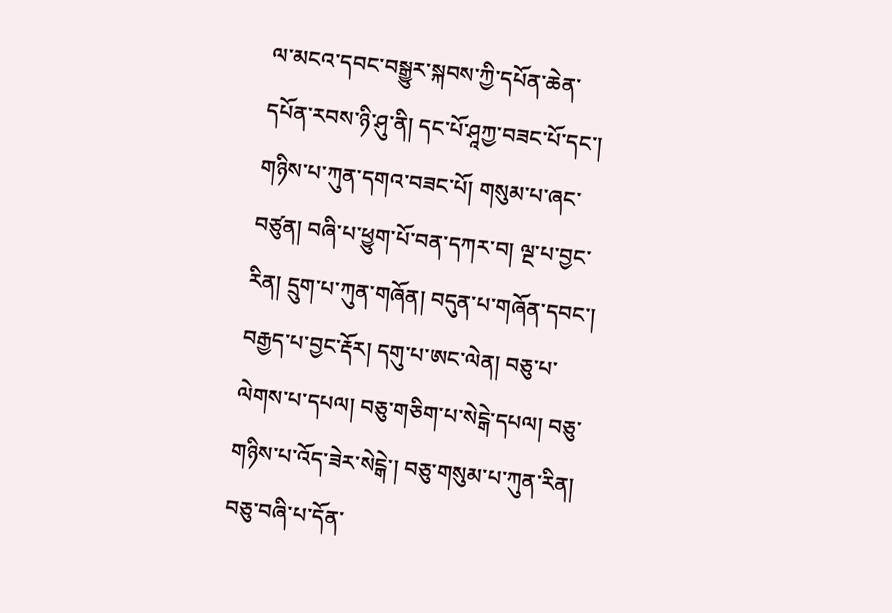ལ་མངའ་དབང་བསྒྱུར་སྐབས་ཀྱི་དཔོན་ཆེན་དཔོན་རབས་ཉི་ཤུ་ནི། དང་པོ་ཤཱཀྱ་བཟང་པོ་དང་། གཉིས་པ་ཀུན་དགའ་བཟང་པོ། གསུམ་པ་ཞང་བཙུན། བཞི་པ་ཕྱུག་པོ་བན་དཀར་བ། ལྔ་པ་བྱང་རིན། དྲུག་པ་ཀུན་གཞོན། བདུན་པ་གཞོན་དབང་། བརྒྱད་པ་བྱང་རྡོར། དགུ་པ་ཨང་ལེན། བཅུ་པ་ལེགས་པ་དཔལ། བཅུ་གཅིག་པ་སེངྒེ་དཔལ། བཅུ་གཉིས་པ་འོད་ཟེར་སེངྒེ་། བཅུ་གསུམ་པ་ཀུན་རིན། བཅུ་བཞི་པ་དོན་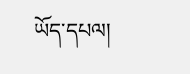ཡོད་དཔལ།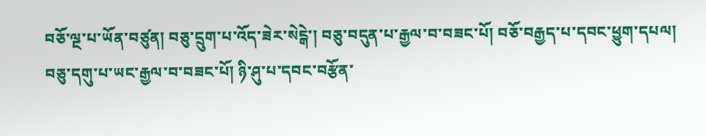བཅོ་ལྔ་པ་ཡོན་བཙུན། བཅུ་དྲུག་པ་འོད་ཟེར་སེངྒེ་། བཅུ་བདུན་པ་རྒྱལ་བ་བཟང་པོ། བཅོ་བརྒྱད་པ་དབང་ཕྱུག་དཔལ། བཅུ་དགུ་པ་ཡང་རྒྱལ་བ་བཟང་པོ། ཉི་ཤུ་པ་དབང་བརྩོན་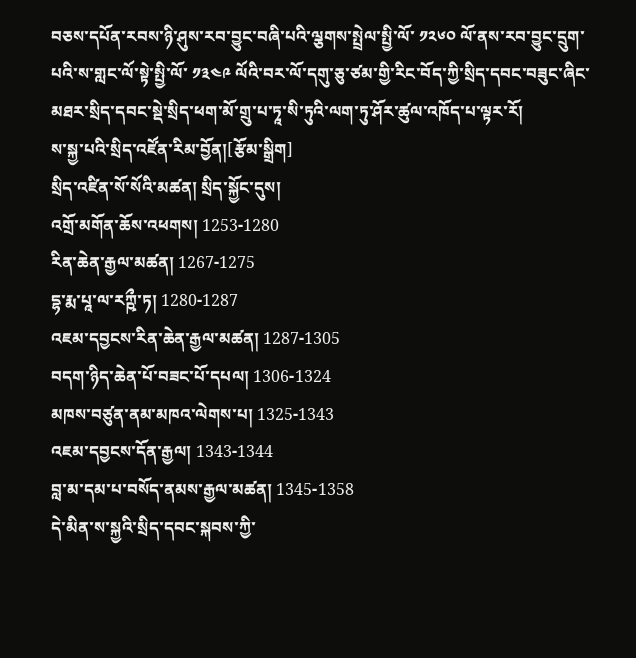བཅས་དཔོན་རབས་ཉི་ཤུས་རབ་བྱུང་བཞི་པའི་ལྕགས་སྤྲེལ་སྤྱི་ལོ་ ༡༢༦༠ ལོ་ནས་རབ་བྱུང་དྲུག་པའི་ས་གླང་ལོ་སྟེ་སྤྱི་ལོ་ ༡༣༤༩ ལོའི་བར་ལོ་དགུ་ཅུ་ཙམ་གྱི་རིང་བོད་ཀྱི་སྲིད་དབང་བཟུང་ཞིང་མཐར་སྲིད་དབང་སྡེ་སྲིད་ཕག་མོ་གྲུ་པ་ཏཱ་སི་ཏུའི་ལག་ཏུ་ཤོར་ཚུལ་འཁོད་པ་ལྟར་རོ།
ས་སྐྱ་པའི་སྲིད་འཛོན་རིམ་བྱོན།[རྩོམ་སྒྲིག]
སྲིད་འཛིན་སོ་སོའི་མཚན། སྲིད་སྐྱོང་དུས།
འགྲོ་མགོན་ཆོས་འཕགས། 1253-1280
རིན་ཆེན་རྒྱལ་མཚན། 1267-1275
དྷ་རྨ་པཱ་ལ་རཀྵྀ་ཏ། 1280-1287
འཇམ་དབྱངས་རིན་ཆེན་རྒྱལ་མཚན། 1287-1305
བདག་ཉིད་ཆེན་པོ་བཟང་པོ་དཔལ། 1306-1324
མཁས་བཙུན་ནམ་མཁའ་ལེགས་པ། 1325-1343
འཇམ་དབྱངས་དོན་རྒྱལ། 1343-1344
བླ་མ་དམ་པ་བསོད་ནམས་རྒྱལ་མཚན། 1345-1358
དེ་མིན་ས་སྐྱའི་སྲིད་དབང་སྐབས་ཀྱི་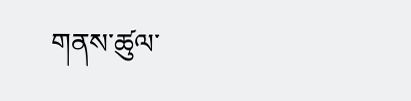གནས་ཚུལ་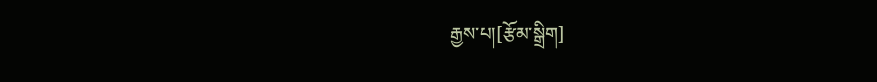རྒྱས་པ།[རྩོམ་སྒྲིག]